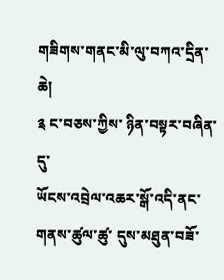གཟིགས་གནང་མི་ལུ་བཀའ་དྲིན་ཆེ།
༉ ང་བཅས་ཀྱིས་ ཉིན་བསྟར་བཞིན་དུ་
ཡོངས་འབྲེལ་འཆར་སྒོ་འདི་ནང་
གནས་ཚུལ་ཚུ་ དུས་མཐུན་བཟོ་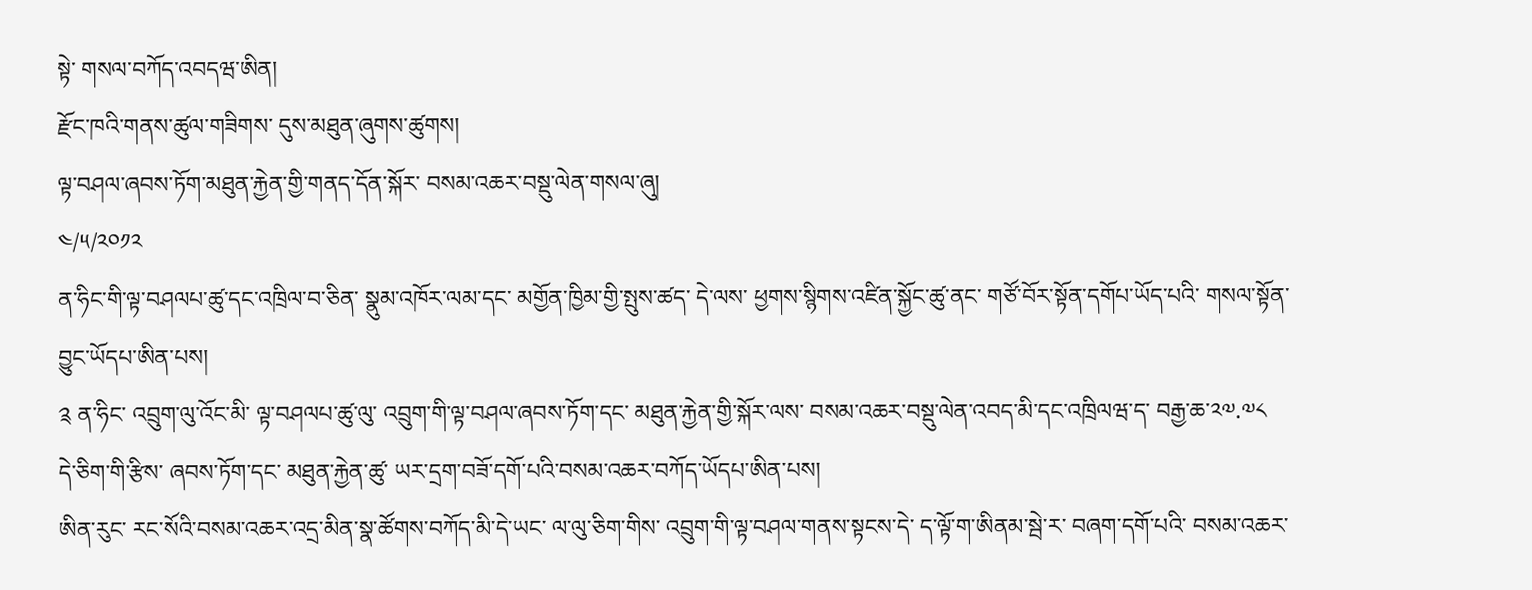སྟེ་ གསལ་བཀོད་འབདཝ་ཨིན།
རྫོང་ཁའི་གནས་ཚུལ་གཟིགས་ དུས་མཐུན་ཞུགས་ཚུགས།
ལྟ་བཤལ་ཞབས་ཏོག་མཐུན་རྐྱེན་གྱི་གནད་དོན་སྐོར་ བསམ་འཆར་བསྡུ་ལེན་གསལ་ཞུ།
༤/༥/༢༠༡༢
ན་ཧིང་གི་ལྟ་བཤལཔ་ཚུ་དང་འཁྲིལ་བ་ཅིན་ སྣུམ་འཁོར་ལམ་དང་ མགྱོན་ཁྱིམ་གྱི་སྤུས་ཚད་ དེ་ལས་ ཕྱགས་སྙིགས་འཛིན་སྐྱོང་ཚུ་ནང་ གཙོ་བོར་སྟོན་དགོཔ་ཡོད་པའི་ གསལ་སྟོན་བྱུང་ཡོདཔ་ཨིན་པས།
༉ ན་ཧིང་ འབྲུག་ལུ་འོང་མི་ ལྟ་བཤལཔ་ཚུ་ལུ་ འབྲུག་གི་ལྟ་བཤལ་ཞབས་ཏོག་དང་ མཐུན་རྐྱེན་གྱི་སྐོར་ལས་ བསམ་འཆར་བསྡུ་ལེན་འབད་མི་དང་འཁྲིལཝ་ད་ བརྒྱ་ཆ་༢༧.༧༨ དེ་ཅིག་གི་རྩིས་ ཞབས་ཏོག་དང་ མཐུན་རྐྱེན་ཚུ་ ཡར་དྲག་བཟོ་དགོ་པའི་བསམ་འཆར་བཀོད་ཡོདཔ་ཨིན་པས།
ཨིན་རུང་ རང་སོའི་བསམ་འཆར་འདྲ་མིན་སྣ་ཚོགས་བཀོད་མི་དེ་ཡང་ ལ་ལུ་ཅིག་གིས་ འབྲུག་གི་ལྟ་བཤལ་གནས་སྟངས་དེ་ ད་ལྟོ་ག་ཨིནམ་སྦེ་ར་ བཞག་དགོ་པའི་ བསམ་འཆར་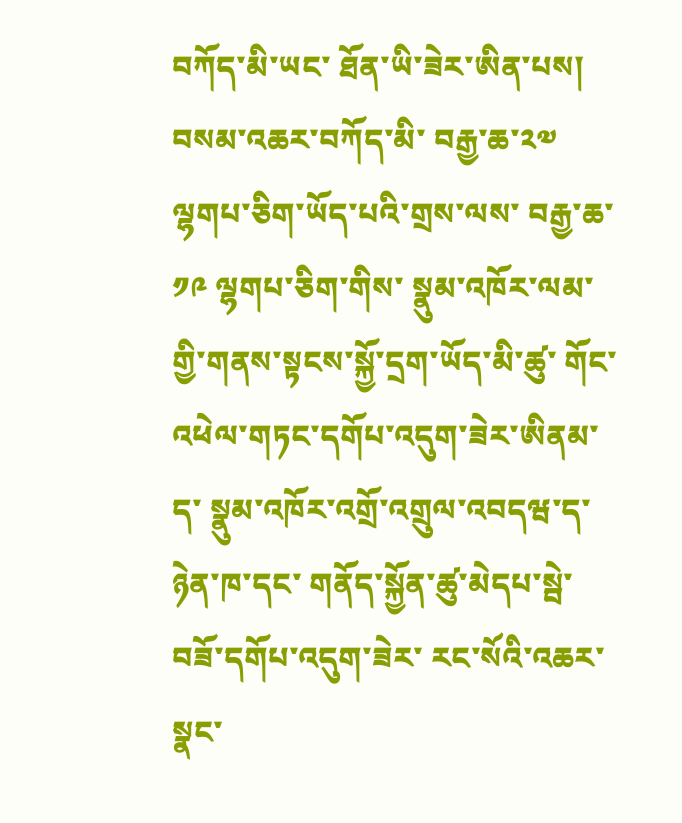བཀོད་མི་ཡང་ ཐོན་ཡི་ཟེར་ཨིན་པས།
བསམ་འཆར་བཀོད་མི་ བརྒྱ་ཆ་༢༧ ལྷགཔ་ཅིག་ཡོད་པའི་གྲས་ལས་ བརྒྱ་ཆ་༡༩ ལྷགཔ་ཅིག་གིས་ སྣུམ་འཁོར་ལམ་གྱི་གནས་སྟངས་སྐྱོ་དྲག་ཡོད་མི་ཚུ་ གོང་འཕེལ་གཏང་དགོཔ་འདུག་ཟེར་ཨིནམ་ད་ སྣུམ་འཁོར་འགྲོ་འགྲུལ་འབདཝ་ད་ ཉེན་ཁ་དང་ གནོད་སྐྱོན་ཚུ་མེདཔ་སྦེ་བཟོ་དགོཔ་འདུག་ཟེར་ རང་སོའི་འཆར་སྣང་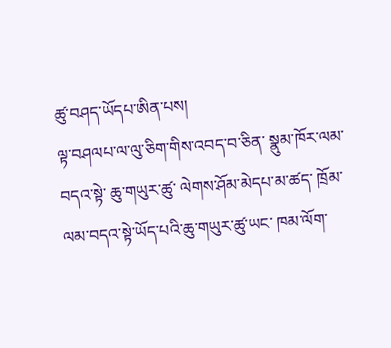ཚུ་བཤད་ཡོདཔ་ཨིན་པས།
ལྟ་བཤལཔ་ལ་ལུ་ཅིག་གིས་འབད་བ་ཅིན་ སྣུམ་ཁོར་ལམ་བདའ་སྟེ་ ཆུ་གཡུར་ཚུ་ ལེགས་ཤོམ་མེདཔ་མ་ཚད་ ཁྲོམ་ལམ་བདའ་སྟེ་ཡོད་པའི་ཆུ་གཡུར་ཚུ་ཡང་ ཁམ་ལོག་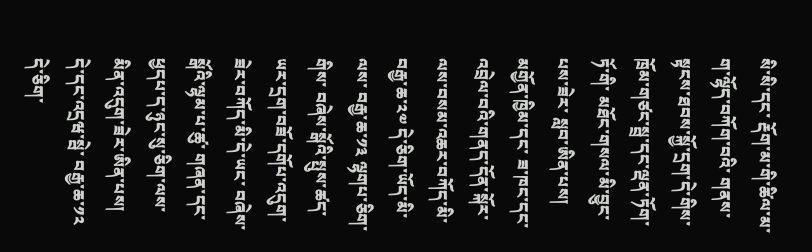སི་སི་དང་ རྡོག་མ་གི་ཚིལ་མ་ ག་ལྷོད་བཀོག་བའི་ གནས་སྟངས་ཐབས་སྐྱོ་དྲག་དེ་གིས་ ཁྲོམ་གཙང་སྦྲ་དང་ལྡན་ཏོག་ཏོ་གི་ མཐོང་གསལ་མི་བྱུང་པས་ཟེར་ སླབ་ཨིན་པས།
མགྱོན་ཁྱིམ་དང་ ཟ་ཁང་དང་འབྲེལ་བའི་གནད་དོན་སྐོར་ལས་བསམ་འཆར་བཀོད་མི་ བརྒྱ་ཆ་༢༧ དེ་ཅིག་ཡོད་མི་ལས་ བརྒྱ་ཆ་༡༣ ལྷགཔ་ཅིག་གིས་ བཞེས་སྒོའི་སྤུས་ཚད་ཡར་དྲག་བཟོ་དགོཔ་འདུག་ཟེར་བཀོད་མི་དེ་ཡང་ བཞེས་སྒོའི་ལྷམ་པ་ཚུ་ གཞན་དང་ཕྱདཔ་ད་ཉུང་སུ་ཅིག་ལས་ མིན་འདུག་ཟེར་ཨིན་པས།
དེ་དང་འདྲཝ་སྦེ་ བརྒྱ་ཆ་༡༢ དེ་ཅིག་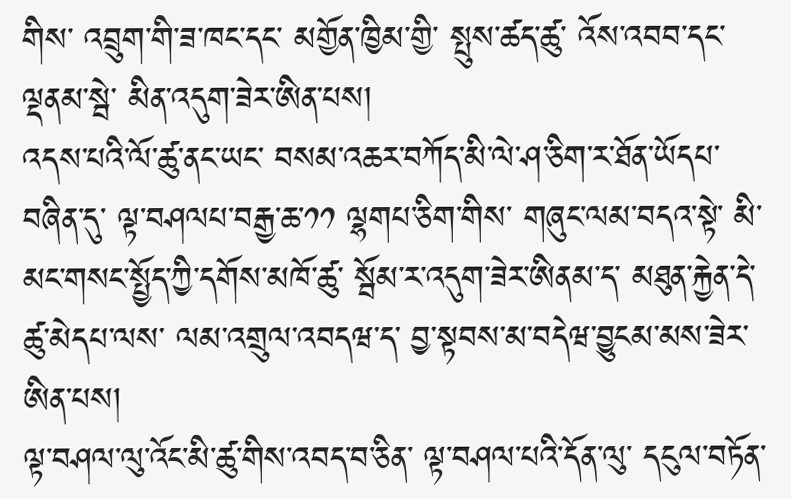གིས་ འབྲུག་གི་ཟ་ཁང་དང་ མགྱོན་ཁྱིམ་གྱི་ སྤུས་ཚད་ཚུ་ འོས་འབབ་དང་ལྡནམ་སྦེ་ མིན་འདུག་ཟེར་ཨིན་པས།
འདས་པའི་ལོ་ཚུ་ནང་ཡང་ བསམ་འཆར་བཀོད་མི་ལེ་ཤ་ཅིག་ར་ཐོན་ཡོདཔ་བཞིན་དུ་ ལྟ་བཤལཔ་བརྒྱ་ཆ་༡༡ ལྷགཔ་ཅིག་གིས་ གཞུང་ལམ་བདའ་སྟེ་ མི་མང་གསང་སྤྱོད་ཀྱི་དགོས་མཁོ་ཚུ་ སྦོམ་ར་འདུག་ཟེར་ཨིནམ་ད་ མཐུན་རྐྱེན་དེ་ཚུ་མེདཔ་ལས་ ལམ་འགྲུལ་འབདཝ་ད་ བྱ་སྟབས་མ་བདེཝ་བྱུངམ་མས་ཟེར་ ཨིན་པས།
ལྟ་བཤལ་ལུ་འོང་མི་ཚུ་གིས་འབད་བ་ཅིན་ ལྟ་བཤལ་པའི་དོན་ལུ་ དངུལ་བཏོན་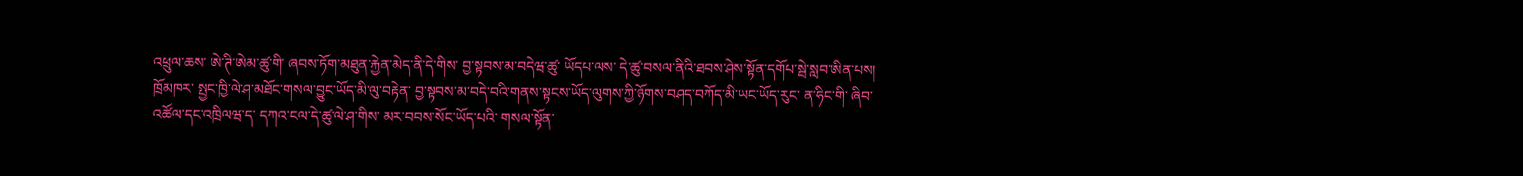འཕྲུལ་ཆས་ ཨེ་ཊི་ཨེམ་ཚུ་གི་ ཞབས་ཏོག་མཐུན་རྐྱེན་མེད་ནི་དེ་གིས་ བྱ་སྟབས་མ་བདེཝ་ཚུ་ ཡོདཔ་ལས་ དེ་ཚུ་བསལ་ནིའི་ཐབས་ཤེས་སྟོན་དགོཔ་སྦེ་སླབ་ཨིན་པས།
ཁྲོམཁར་ སྤྱང་ཁྱི་ལེ་ཤ་མཐོང་གསལ་བྱུང་ཡོད་མི་ལུ་བརྟེན་ བྱ་སྟབས་མ་བདེ་བའི་གནས་སྟངས་ཡོད་ལུགས་ཀྱི་ཉོགས་བཤད་བཀོད་མི་ཡང་ཡོད་རུང་ ན་ཧིང་གི་ ཞིབ་འཚོལ་དང་འཁྲིལཝ་ད་ དཀའ་ངལ་དེ་ཚུ་ལེ་ཤ་གིས་ མར་བབས་སོང་ཡོད་པའི་ གསལ་སྟོན་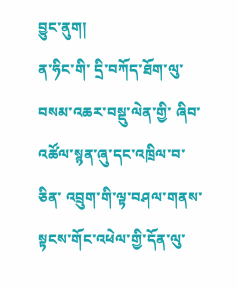བྱུང་ནུག།
ན་ཧིང་གི་ དྲི་བཀོད་ཐོག་ལུ་ བསམ་འཆར་བསྡུ་ལེན་གྱི་ ཞིབ་འཚོལ་སྙན་ཞུ་དང་འཁྲིལ་བ་ཅིན་ འབྲུག་གི་ལྟ་བཤལ་གནས་སྟངས་གོང་འཕེལ་གྱི་དོན་ལུ་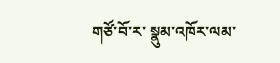གཙོ་བོ་ར་ སྣུམ་འཁོར་ལམ་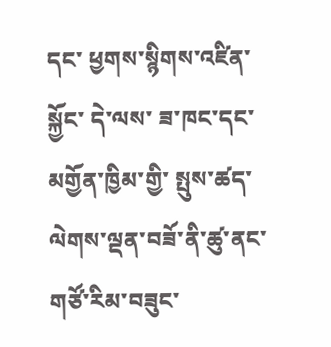དང་ ཕྱགས་སྙིགས་འཛིན་སྐྱོང་ དེ་ལས་ ཟ་ཁང་དང་མགྱོན་ཁྱིམ་གྱི་ སྤུས་ཚད་ལེགས་ལྡན་བཟོ་ནི་ཚུ་ནང་ གཙོ་རིམ་བཟུང་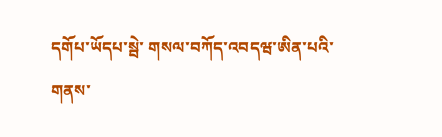དགོཔ་ཡོདཔ་སྦེ་ གསལ་བཀོད་འབདཝ་ཨིན་པའི་གནས་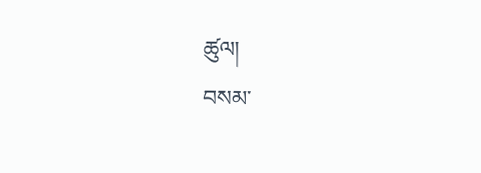ཚུལ།
བསམ་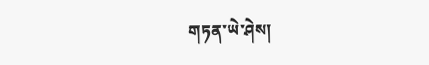གཏན་ཡེ་ཤེས།